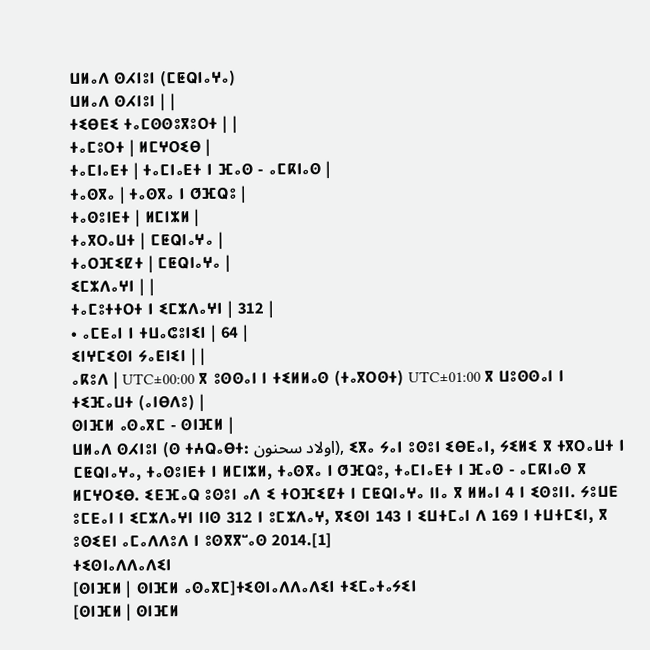ⵡⵍⴰⴷ ⵙⵃⵏⵓⵏ (ⵎⵟⵕⵏⴰⵖⴰ)
ⵡⵍⴰⴷ ⵙⵃⵏⵓⵏ | |
ⵜⵉⴱⴹⵉ ⵜⴰⵎⵙⵙⵓⴳⵓⵔⵜ | |
ⵜⴰⵎⵓⵔⵜ | ⵍⵎⵖⵔⵉⴱ |
ⵜⴰⵎⵏⴰⴹⵜ | ⵜⴰⵎⵏⴰⴹⵜ ⵏ ⴼⴰⵙ - ⴰⵎⴽⵏⴰⵙ |
ⵜⴰⵙⴳⴰ | ⵜⴰⵙⴳⴰ ⵏ ⵚⴼⵕⵓ |
ⵜⴰⵙⵓⵏⴹⵜ | ⵍⵎⵏⵣⵍ |
ⵜⴰⴳⵔⴰⵡⵜ | ⵎⵟⵕⵏⴰⵖⴰ |
ⵜⴰⵔⴼⵉⵇⵜ | ⵎⵟⵕⵏⴰⵖⴰ |
ⵉⵎⵣⴷⴰⵖⵏ | |
ⵜⴰⵎⵓⵜⵜⵔⵜ ⵏ ⵉⵎⵣⴷⴰⵖⵏ | 312 |
• ⴰⵎⴹⴰⵏ ⵏ ⵜⵡⴰⵛⵓⵏⵉⵏ | 64 |
ⵉⵏⵖⵎⵉⵙⵏ ⵢⴰⴹⵏⵉⵏ | |
ⴰⴽⵓⴷ | UTC±00:00 ⴳ ⵓⵙⵙⴰⵏ ⵏ ⵜⵉⵍⵍⴰⵙ (ⵜⴰⴳⵔⵙⵜ) UTC±01:00 ⴳ ⵡⵓⵙⵙⴰⵏ ⵏ ⵜⵉⴼⴰⵡⵜ (ⴰⵏⴱⴷⵓ) |
ⵙⵏⴼⵍ ⴰⵙⴰⴳⵎ - ⵙⵏⴼⵍ |
ⵡⵍⴰⴷ ⵙⵃⵏⵓⵏ (ⵙ ⵜⵄⵕⴰⴱⵜ: اولاد سحنون), ⵉⴳⴰ ⵢⴰⵏ ⵓⵙⵓⵏ ⵉⴱⴹⴰⵏ, ⵢⵉⵍⵉ ⴳ ⵜⴳⵔⴰⵡⵜ ⵏ ⵎⵟⵕⵏⴰⵖⴰ, ⵜⴰⵙⵓⵏⴹⵜ ⵏ ⵍⵎⵏⵣⵍ, ⵜⴰⵙⴳⴰ ⵏ ⵚⴼⵕⵓ, ⵜⴰⵎⵏⴰⴹⵜ ⵏ ⴼⴰⵙ - ⴰⵎⴽⵏⴰⵙ ⴳ ⵍⵎⵖⵔⵉⴱ. ⵉⴹⴼⴰⵕ ⵓⵙⵓⵏ ⴰⴷ ⵉ ⵜⵔⴼⵉⵇⵜ ⵏ ⵎⵟⵕⵏⴰⵖⴰ ⵏⵏⴰ ⴳ ⵍⵍⴰⵏ 4 ⵏ ⵉⵙⵓⵏⵏ. ⵢⵓⵡⴹ ⵓⵎⴹⴰⵏ ⵏ ⵉⵎⵣⴷⴰⵖⵏ ⵏⵏⵙ 312 ⵏ ⵓⵎⵣⴷⴰⵖ, ⴳⵉⵙⵏ 143 ⵏ ⵉⵡⵜⵎⴰⵏ ⴷ 169 ⵏ ⵜⵡⵜⵎⵉⵏ, ⴳ ⵓⵙⵉⴹⵏ ⴰⵎⴰⴷⴷⵓⴷ ⵏ ⵓⵙⴳⴳⵯⴰⵙ 2014.[1]
ⵜⵉⵙⵏⴰⴷⴷⴰⴷⵉⵏ
[ⵙⵏⴼⵍ | ⵙⵏⴼⵍ ⴰⵙⴰⴳⵎ]ⵜⵉⵙⵏⴰⴷⴷⴰⴷⵉⵏ ⵜⵉⵎⴰⵜⴰⵢⵉⵏ
[ⵙⵏⴼⵍ | ⵙⵏⴼⵍ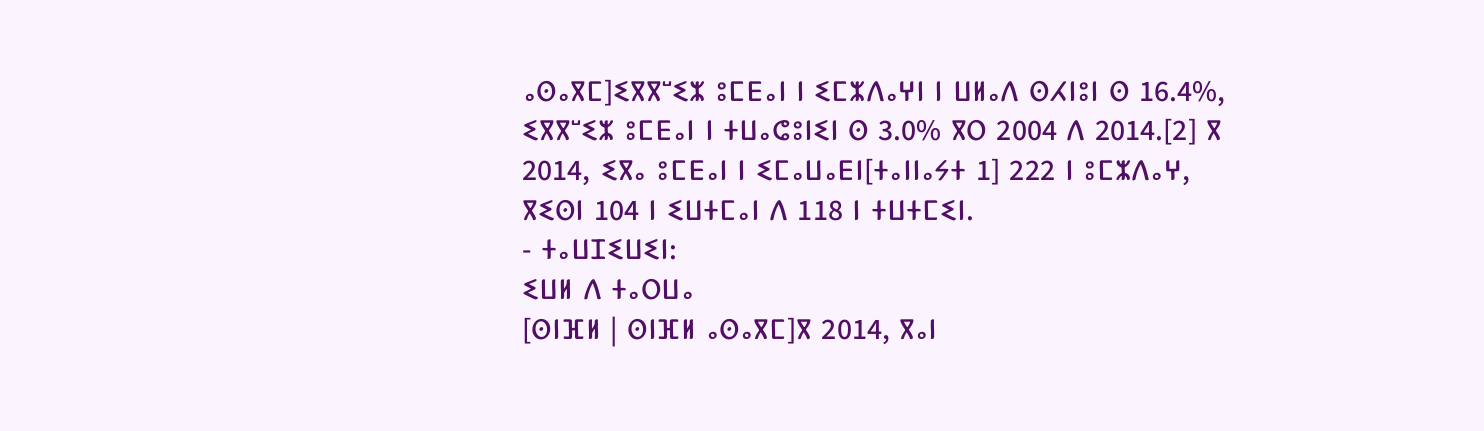ⴰⵙⴰⴳⵎ]ⵉⴳⴳⵯⵉⵣ ⵓⵎⴹⴰⵏ ⵏ ⵉⵎⵣⴷⴰⵖⵏ ⵏ ⵡⵍⴰⴷ ⵙⵃⵏⵓⵏ ⵙ 16.4%, ⵉⴳⴳⵯⵉⵣ ⵓⵎⴹⴰⵏ ⵏ ⵜⵡⴰⵛⵓⵏⵉⵏ ⵙ 3.0% ⴳⵔ 2004 ⴷ 2014.[2] ⴳ 2014, ⵉⴳⴰ ⵓⵎⴹⴰⵏ ⵏ ⵉⵎⴰⵡⴰⴹⵏ[ⵜⴰⵏⵏⴰⵢⵜ 1] 222 ⵏ ⵓⵎⵣⴷⴰⵖ, ⴳⵉⵙⵏ 104 ⵏ ⵉⵡⵜⵎⴰⵏ ⴷ 118 ⵏ ⵜⵡⵜⵎⵉⵏ.
- ⵜⴰⵡⵊⵉⵡⵉⵏ:
ⵉⵡⵍ ⴷ ⵜⴰⵔⵡⴰ
[ⵙⵏⴼⵍ | ⵙⵏⴼⵍ ⴰⵙⴰⴳⵎ]ⴳ 2014, ⴳⴰⵏ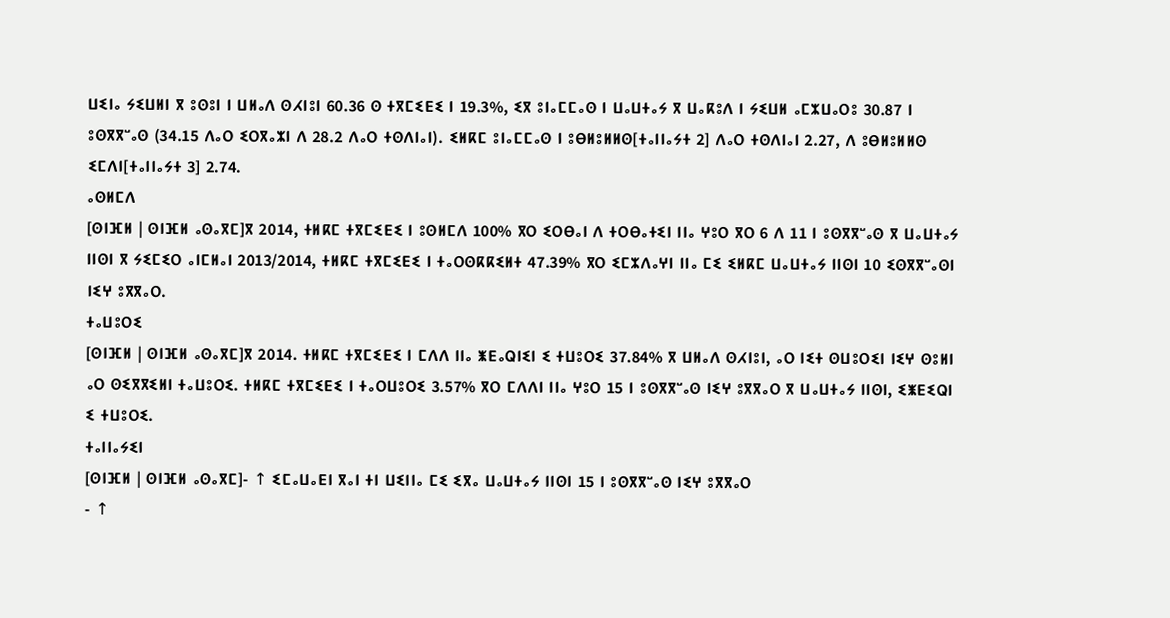ⵡⵉⵏⴰ ⵢⵉⵡⵍⵏ ⴳ ⵓⵙⵓⵏ ⵏ ⵡⵍⴰⴷ ⵙⵃⵏⵓⵏ 60.36 ⵙ ⵜⴳⵎⵉⴹⵉ ⵏ 19.3%, ⵉⴳ ⵓⵏⴰⵎⵎⴰⵙ ⵏ ⵡⴰⵡⵜⴰⵢ ⴳ ⵡⴰⴽⵓⴷ ⵏ ⵢⵉⵡⵍ ⴰⵎⵣⵡⴰⵔⵓ 30.87 ⵏ ⵓⵙⴳⴳⵯⴰⵙ (34.15 ⴷⴰⵔ ⵉⵔⴳⴰⵣⵏ ⴷ 28.2 ⴷⴰⵔ ⵜⵙⴷⵏⴰⵏ). ⵉⵍⴽⵎ ⵓⵏⴰⵎⵎⴰⵙ ⵏ ⵓⴱⵍⵓⵍⵍⵙ[ⵜⴰⵏⵏⴰⵢⵜ 2] ⴷⴰⵔ ⵜⵙⴷⵏⴰⵏ 2.27, ⴷ ⵓⴱⵍⵓⵍⵍⵙ ⵉⵎⴷⵏ[ⵜⴰⵏⵏⴰⵢⵜ 3] 2.74.
ⴰⵙⵍⵎⴷ
[ⵙⵏⴼⵍ | ⵙⵏⴼⵍ ⴰⵙⴰⴳⵎ]ⴳ 2014, ⵜⵍⴽⵎ ⵜⴳⵎⵉⴹⵉ ⵏ ⵓⵙⵍⵎⴷ 100% ⴳⵔ ⵉⵔⴱⴰⵏ ⴷ ⵜⵔⴱⴰⵜⵉⵏ ⵏⵏⴰ ⵖⵓⵔ ⴳⵔ 6 ⴷ 11 ⵏ ⵓⵙⴳⴳⵯⴰⵙ ⴳ ⵡⴰⵡⵜⴰⵢ ⵏⵏⵙⵏ ⴳ ⵢⵉⵎⵉⵔ ⴰⵏⵎⵍⴰⵏ 2013/2014, ⵜⵍⴽⵎ ⵜⴳⵎⵉⴹⵉ ⵏ ⵜⴰⵔⵙⴽⴽⵉⵍⵜ 47.39% ⴳⵔ ⵉⵎⵣⴷⴰⵖⵏ ⵏⵏⴰ ⵎⵉ ⵉⵍⴽⵎ ⵡⴰⵡⵜⴰⵢ ⵏⵏⵙⵏ 10 ⵉⵙⴳⴳⵯⴰⵙⵏ ⵏⵉⵖ ⵓⴳⴳⴰⵔ.
ⵜⴰⵡⵓⵔⵉ
[ⵙⵏⴼⵍ | ⵙⵏⴼⵍ ⴰⵙⴰⴳⵎ]ⴳ 2014. ⵜⵍⴽⵎ ⵜⴳⵎⵉⴹⵉ ⵏ ⵎⴷⴷ ⵏⵏⴰ ⵥⴹⴰⵕⵏⵉⵏ ⵉ ⵜⵡⵓⵔⵉ 37.84% ⴳ ⵡⵍⴰⴷ ⵙⵃⵏⵓⵏ, ⴰⵔ ⵏⵉⵜ ⵙⵡⵓⵔⵉⵏ ⵏⵉⵖ ⵙⵓⵍⵏ ⴰⵔ ⵙⵉⴳⴳⵉⵍⵏ ⵜⴰⵡⵓⵔⵉ. ⵜⵍⴽⵎ ⵜⴳⵎⵉⴹⵉ ⵏ ⵜⴰⵔⵡⵓⵔⵉ 3.57% ⴳⵔ ⵎⴷⴷⵏ ⵏⵏⴰ ⵖⵓⵔ 15 ⵏ ⵓⵙⴳⴳⵯⴰⵙ ⵏⵉⵖ ⵓⴳⴳⴰⵔ ⴳ ⵡⴰⵡⵜⴰⵢ ⵏⵏⵙⵏ, ⵉⵥⴹⵉⵕⵏ ⵉ ⵜⵡⵓⵔⵉ.
ⵜⴰⵏⵏⴰⵢⵉⵏ
[ⵙⵏⴼⵍ | ⵙⵏⴼⵍ ⴰⵙⴰⴳⵎ]- ↑ ⵉⵎⴰⵡⴰⴹⵏ ⴳⴰⵏ ⵜⵏ ⵡⵉⵏⵏⴰ ⵎⵉ ⵉⴳⴰ ⵡⴰⵡⵜⴰⵢ ⵏⵏⵙⵏ 15 ⵏ ⵓⵙⴳⴳⵯⴰⵙ ⵏⵉⵖ ⵓⴳⴳⴰⵔ
- ↑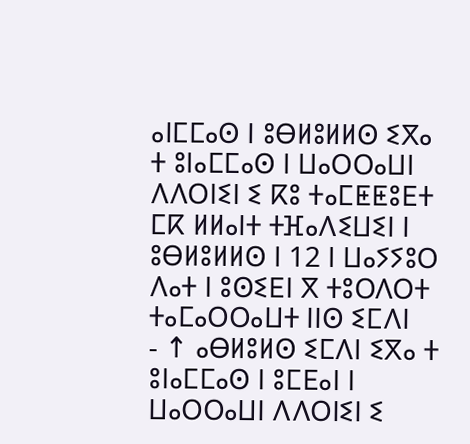ⴰⵏⵎⵎⴰⵙ ⵏ ⵓⴱⵍⵓⵍⵍⵙ ⵉⴳⴰ ⵜ ⵓⵏⴰⵎⵎⴰⵙ ⵏ ⵡⴰⵔⵔⴰⵡⵏ ⴷⴷⵔⵏⵉⵏ ⵉ ⴽⵓ ⵜⴰⵎⵟⵟⵓⴹⵜ ⵎⴽ ⵍⵍⴰⵏⵜ ⵜⴼⴰⴷⵉⵡⵉⵏ ⵏ ⵓⴱⵍⵓⵍⵍⵙ ⵏ 12 ⵏ ⵡⴰⵢⵢⵓⵔ ⴷⴰⵜ ⵏ ⵓⵙⵉⴹⵏ ⴳ ⵜⵓⵔⴷⵔⵜ ⵜⴰⵎⴰⵔⵔⴰⵡⵜ ⵏⵏⵙ ⵉⵎⴷⵏ
- ↑ ⴰⴱⵍⵓⵍⵙ ⵉⵎⴷⵏ ⵉⴳⴰ ⵜ ⵓⵏⴰⵎⵎⴰⵙ ⵏ ⵓⵎⴹⴰⵏ ⵏ ⵡⴰⵔⵔⴰⵡⵏ ⴷⴷⵔⵏⵉⵏ ⵉ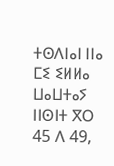ⵜⵙⴷⵏⴰⵏ ⵏⵏⴰ ⵎⵉ ⵉⵍⵍⴰ ⵡⴰⵡⵜⴰⵢ ⵏⵏⵙⵏⵜ ⴳⵔ 45 ⴷ 49,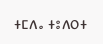ⵜⵎⴷⴰ ⵜⵓⴷⵔⵜ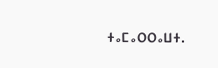ⵜⴰⵎⴰⵔⵔⴰⵡⵜ.